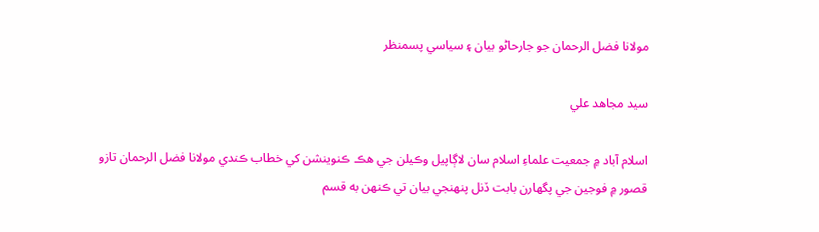مولانا فضل الرحمان جو جارحاڻو بيان ۽ سياسي پسمنظر

سيد مجاھد علي

اسلام آباد ۾ جمعيت علماءِ اسلام سان لاڳاپيل وڪيلن جي هڪ ڪنوينشن کي خطاب ڪندي مولانا فضل الرحمان تازو قصور ۾ فوجين جي پگهارن بابت ڏنل پنهنجي بيان تي ڪنهن به قسم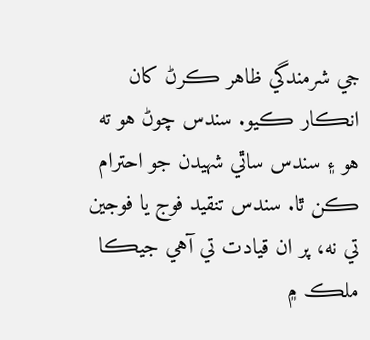جي شرمندگي ظاهر ڪرڻ کان انڪار ڪيو. سندس چوڻ هو ته هو ۽ سندس ساٿي شهيدن جو احترام ڪن ٿا. سندس تنقيد فوج يا فوجين تي نه، پر ان قيادت تي آهي جيڪا ملڪ ۾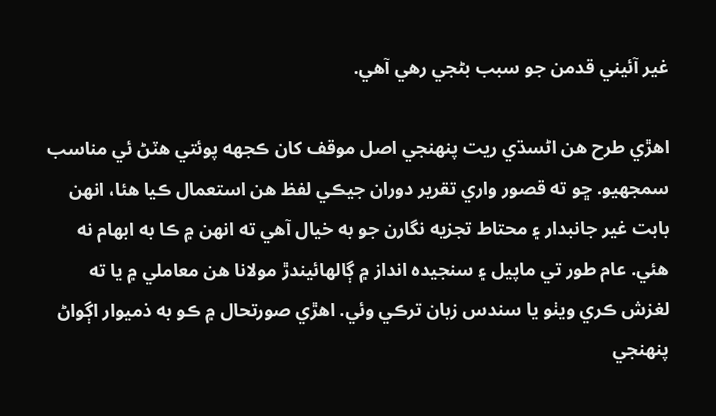غير آئيني قدمن جو سبب بڻجي رهي آهي.

اهڙي طرح هن اڻسڌي ريت پنهنجي اصل موقف کان ڪجهه پوئتي هٽڻ ئي مناسب سمجهيو. ڇو ته قصور واري تقرير دوران جيڪي لفظ هن استعمال ڪيا هئا، انهن بابت غير جانبدار ۽ محتاط تجزيه نگارن جو به خيال آهي ته انهن ۾ ڪا به ابهام نه هئي. عام طور تي ماپيل ۽ سنجيده انداز ۾ ڳالهائيندڙ مولانا هن معاملي ۾ يا ته لغزش ڪري ويٺو يا سندس زبان ترڪي وئي. اهڙي صورتحال ۾ ڪو به ذميوار اڳواڻ پنهنجي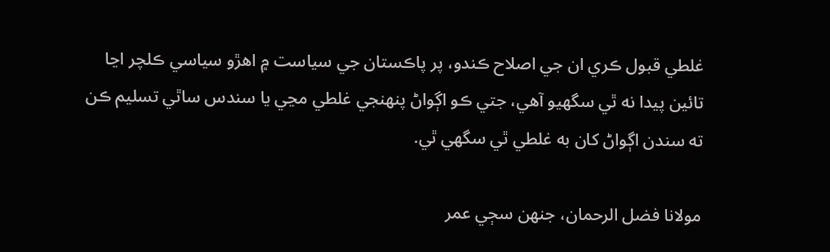غلطي قبول ڪري ان جي اصلاح ڪندو، پر پاڪستان جي سياست ۾ اهڙو سياسي ڪلچر اڃا تائين پيدا نه ٿي سگهيو آهي، جتي ڪو اڳواڻ پنهنجي غلطي مڃي يا سندس ساٿي تسليم ڪن ته سندن اڳواڻ کان به غلطي ٿي سگهي ٿي.

مولانا فضل الرحمان، جنهن سڄي عمر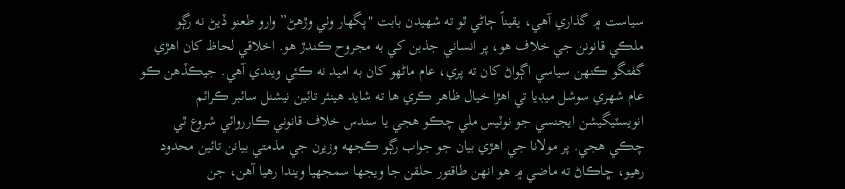سياست ۾ گذاري آهي، يقيناً ڄاڻي ٿو ته شهيدن بابت "پگهار وٺي وڙهڻ” وارو طعنو ڏيڻ نه رڳو ملڪي قانونن جي خلاف هو، پر انساني جذبن کي به مجروح ڪندڙ هو. اخلاقي لحاظ کان اهڙي گفتگو ڪنهن سياسي اڳواڻ کان ته پري، عام ماڻهو کان به اميد نه ڪئي ويندي آهي. جيڪڏهن ڪو عام شهري سوشل ميڊيا تي اهڙا خيال ظاهر ڪري ها ته شايد هينئر تائين نيشنل سائبر ڪرائم انويسٽيگيشن ايجنسي جو نوٽيس ملي چڪو هجي يا سندس خلاف قانوني ڪارروائي شروع ٿي چڪي هجي. پر مولانا جي اهڙي بيان جو جواب رڳو ڪجهه وزيرن جي مذمتي بيانن تائين محدود رهيو، ڇاڪاڻ ته ماضي ۾ هو انهن طاقتور حلقن جا ويجها سمجهيا ويندا رهيا آهن، جن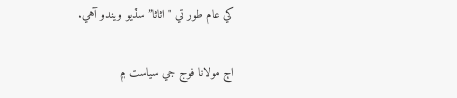کي عام طور تي "اثاثا” سڏيو ويندو آهي.

اڄ مولانا فوج جي سياست ۾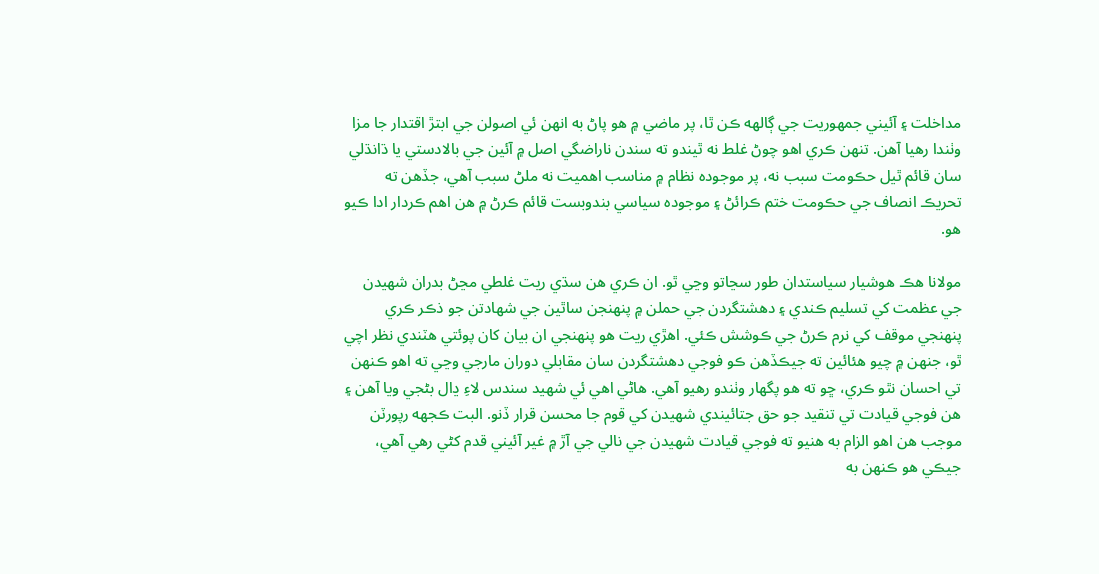مداخلت ۽ آئيني جمهوريت جي ڳالهه ڪن ٿا، پر ماضي ۾ هو پاڻ به انهن ئي اصولن جي ابتڙ اقتدار جا مزا وٺندا رهيا آهن. تنهن ڪري اهو چوڻ غلط نه ٿيندو ته سندن ناراضگي اصل ۾ آئين جي بالادستي يا ڌانڌلي سان قائم ٿيل حڪومت سبب نه، پر موجوده نظام ۾ مناسب اهميت نه ملڻ سبب آهي، جڏهن ته تحريڪ انصاف جي حڪومت ختم ڪرائڻ ۽ موجوده سياسي بندوبست قائم ڪرڻ ۾ هن اهم ڪردار ادا ڪيو هو.

مولانا هڪ هوشيار سياستدان طور سڃاتو وڃي ٿو. ان ڪري هن سڌي ريت غلطي مڃڻ بدران شهيدن جي عظمت کي تسليم ڪندي ۽ دهشتگردن جي حملن ۾ پنهنجن ساٿين جي شهادتن جو ذڪر ڪري پنهنجي موقف کي نرم ڪرڻ جي ڪوشش ڪئي. اهڙي ريت هو پنهنجي ان بيان کان پوئتي هٽندي نظر اچي ٿو، جنهن ۾ چيو هئائين ته جيڪڏهن ڪو فوجي دهشتگردن سان مقابلي دوران مارجي وڃي ته اهو ڪنهن تي احسان نٿو ڪري، ڇو ته هو پگهار وٺندو رهيو آهي. هاڻي اهي ئي شهيد سندس لاءِ ڍال بڻجي ويا آهن ۽ هن فوجي قيادت تي تنقيد جو حق جتائيندي شهيدن کي قوم جا محسن قرار ڏنو. البت ڪجهه رپورٽن موجب هن اهو الزام به هنيو ته فوجي قيادت شهيدن جي نالي جي آڙ ۾ غير آئيني قدم کڻي رهي آهي، جيڪي هو ڪنهن به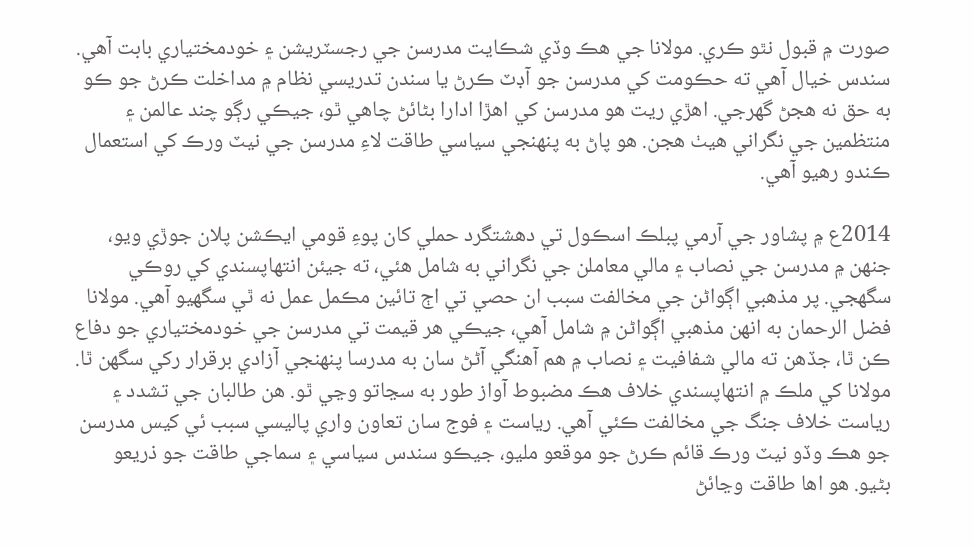صورت ۾ قبول نٿو ڪري. مولانا جي هڪ وڏي شڪايت مدرسن جي رجسٽريشن ۽ خودمختياري بابت آهي. سندس خيال آهي ته حڪومت کي مدرسن جو آڊٽ ڪرڻ يا سندن تدريسي نظام ۾ مداخلت ڪرڻ جو ڪو به حق نه هجڻ گهرجي. اهڙي ريت هو مدرسن کي اهڙا ادارا بڻائڻ چاهي ٿو، جيڪي رڳو چند عالمن ۽ منتظمين جي نگراني هيٺ هجن. هو پاڻ به پنهنجي سياسي طاقت لاءِ مدرسن جي نيٽ ورڪ کي استعمال ڪندو رهيو آهي.

2014ع ۾ پشاور جي آرمي پبلڪ اسڪول تي دهشتگرد حملي کان پوءِ قومي ايڪشن پلان جوڙي ويو، جنهن ۾ مدرسن جي نصاب ۽ مالي معاملن جي نگراني به شامل هئي، ته جيئن انتهاپسندي کي روڪي سگهجي. پر مذهبي اڳواڻن جي مخالفت سبب ان حصي تي اڄ تائين مڪمل عمل نه ٿي سگهيو آهي. مولانا فضل الرحمان به انهن مذهبي اڳواڻن ۾ شامل آهي، جيڪي هر قيمت تي مدرسن جي خودمختياري جو دفاع ڪن ٿا، جڏهن ته مالي شفافيت ۽ نصاب ۾ هم آهنگي آڻڻ سان به مدرسا پنهنجي آزادي برقرار رکي سگهن ٿا. مولانا کي ملڪ ۾ انتهاپسندي خلاف هڪ مضبوط آواز طور به سڃاتو وڃي ٿو. هن طالبان جي تشدد ۽ رياست خلاف جنگ جي مخالفت ڪئي آهي. رياست ۽ فوج سان تعاون واري پاليسي سبب ئي کيس مدرسن جو هڪ وڏو نيٽ ورڪ قائم ڪرڻ جو موقعو مليو، جيڪو سندس سياسي ۽ سماجي طاقت جو ذريعو بڻيو. هو اها طاقت وڃائڻ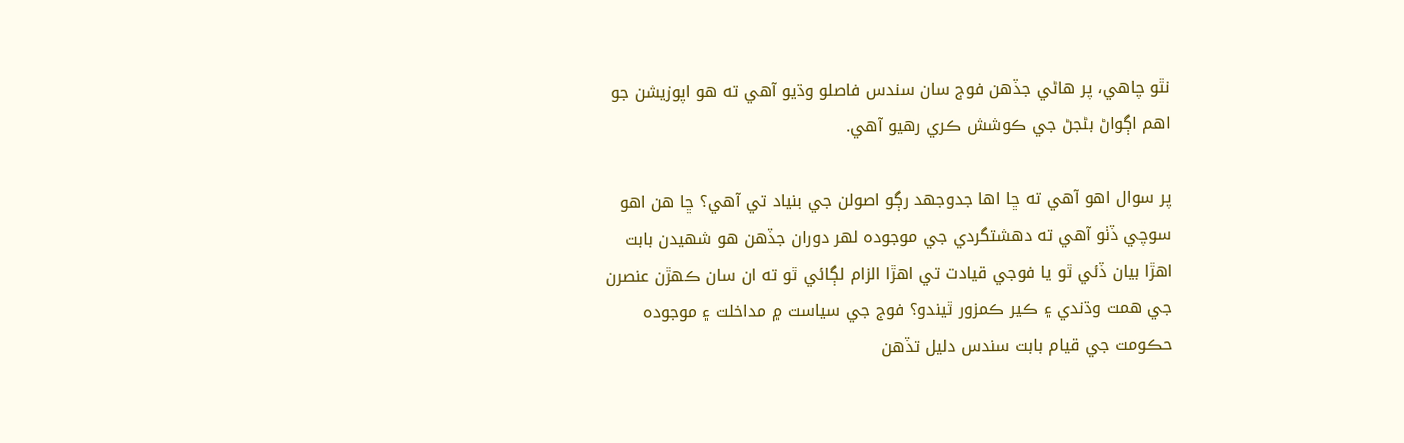نٿو چاهي، پر هاڻي جڏهن فوج سان سندس فاصلو وڌيو آهي ته هو اپوزيشن جو اهم اڳواڻ بڻجڻ جي ڪوشش ڪري رهيو آهي.

پر سوال اهو آهي ته ڇا اها جدوجهد رڳو اصولن جي بنياد تي آهي؟ ڇا هن اهو سوچي ڏٺو آهي ته دهشتگردي جي موجوده لهر دوران جڏهن هو شهيدن بابت اهڙا بيان ڏئي ٿو يا فوجي قيادت تي اهڙا الزام لڳائي ٿو ته ان سان ڪهڙن عنصرن جي همت وڌندي ۽ ڪير ڪمزور ٿيندو؟ فوج جي سياست ۾ مداخلت ۽ موجوده حڪومت جي قيام بابت سندس دليل تڏهن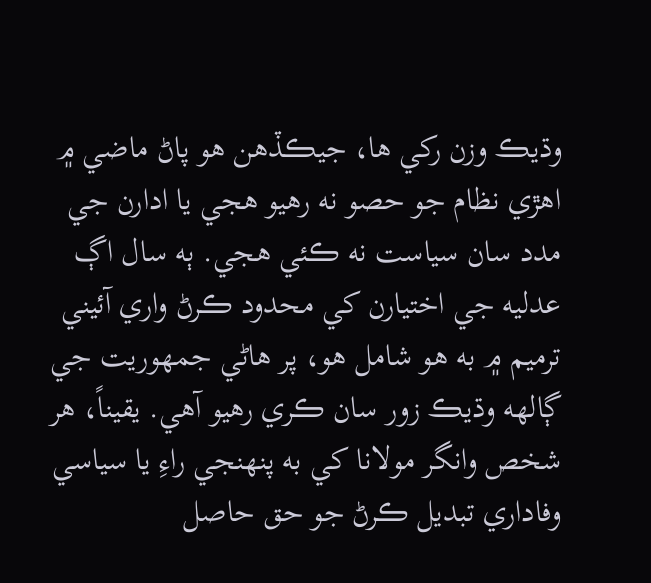وڌيڪ وزن رکي ها، جيڪڏهن هو پاڻ ماضي ۾ اهڙي نظام جو حصو نه رهيو هجي يا ادارن جي مدد سان سياست نه ڪئي هجي. ٻه سال اڳ عدليه جي اختيارن کي محدود ڪرڻ واري آئيني ترميم ۾ به هو شامل هو، پر هاڻي جمهوريت جي ڳالهه وڌيڪ زور سان ڪري رهيو آهي. يقيناً، هر شخص وانگر مولانا کي به پنهنجي راءِ يا سياسي وفاداري تبديل ڪرڻ جو حق حاصل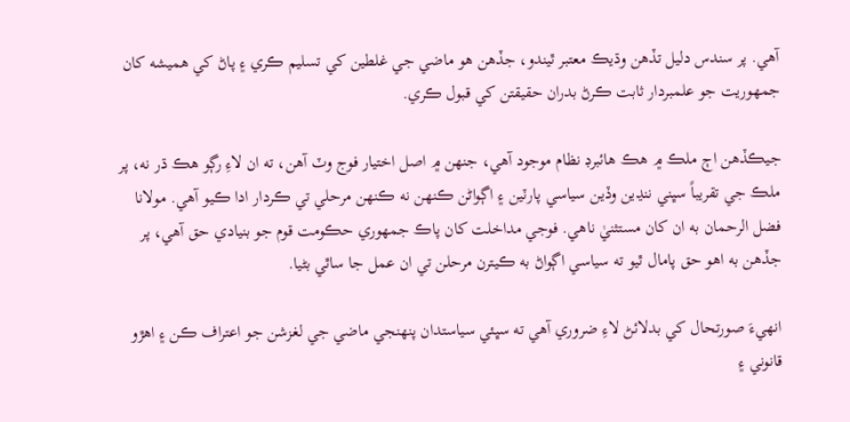آهي. پر سندس دليل تڏهن وڌيڪ معتبر ٿيندو، جڏهن هو ماضي جي غلطين کي تسليم ڪري ۽ پاڻ کي هميشه کان جمهوريت جو علمبردار ثابت ڪرڻ بدران حقيقتن کي قبول ڪري.

جيڪڏهن اڄ ملڪ ۾ هڪ هائبرڊ نظام موجود آهي، جنهن ۾ اصل اختيار فوج وٽ آهن، ته ان لاءِ رڳو هڪ ڌر نه، پر ملڪ جي تقريباً سڀني ننڍين وڏين سياسي پارٽين ۽ اڳواڻن ڪنهن نه ڪنهن مرحلي تي ڪردار ادا ڪيو آهي. مولانا فضل الرحمان به ان کان مستثنيٰ ناهي. فوجي مداخلت کان پاڪ جمهوري حڪومت قوم جو بنيادي حق آهي، پر جڏهن به اهو حق پامال ٿيو ته سياسي اڳواڻ به ڪيترن مرحلن تي ان عمل جا ساٿي بڻيا.

انهيءَ صورتحال کي بدلائڻ لاءِ ضروري آهي ته سڀئي سياستدان پنهنجي ماضي جي لغزشن جو اعتراف ڪن ۽ اهڙو قانوني ۽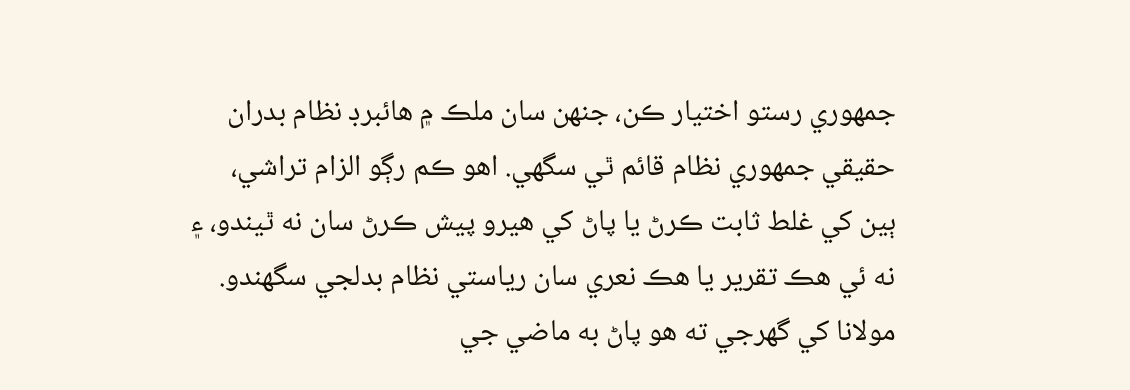جمهوري رستو اختيار ڪن، جنهن سان ملڪ ۾ هائبرڊ نظام بدران حقيقي جمهوري نظام قائم ٿي سگهي. اهو ڪم رڳو الزام تراشي، ٻين کي غلط ثابت ڪرڻ يا پاڻ کي هيرو پيش ڪرڻ سان نه ٿيندو، ۽ نه ئي هڪ تقرير يا هڪ نعري سان رياستي نظام بدلجي سگهندو. مولانا کي گهرجي ته هو پاڻ به ماضي جي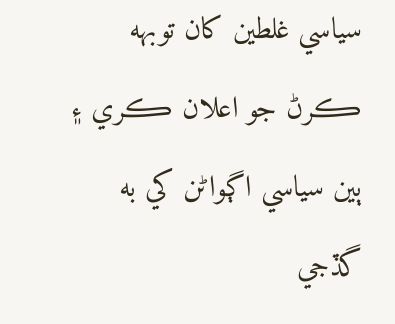سياسي غلطين کان توبهه ڪرڻ جو اعلان ڪري ۽ ٻين سياسي اڳواڻن کي به گڏجي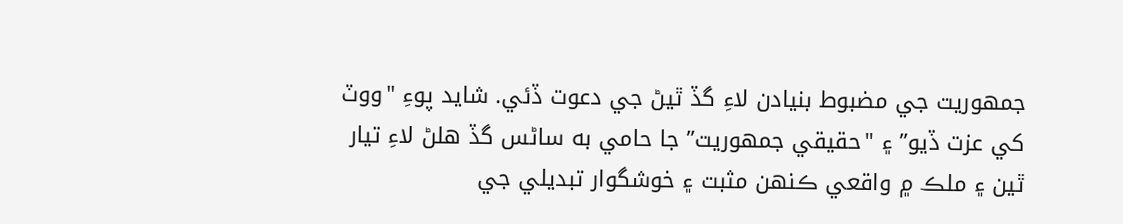جمهوريت جي مضبوط بنيادن لاءِ گڏ ٿيڻ جي دعوت ڏئي. شايد پوءِ "ووٽ کي عزت ڏيو” ۽ "حقيقي جمهوريت” جا حامي به ساڻس گڏ هلڻ لاءِ تيار ٿين ۽ ملڪ ۾ واقعي ڪنهن مثبت ۽ خوشگوار تبديلي جي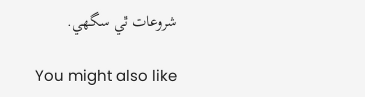شروعات ٿي سگهي.

You might also like